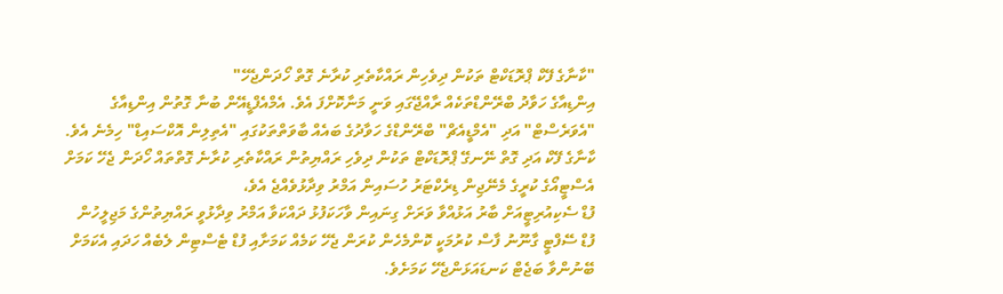"ކާނާގެ ފޭކް ޕްރޮޑަކްޓް ތަކުން ދިވެހިން ރައްކާތެރި ކުރާނެ ގޮތް ހޯދަންޖެހޭ"
އިންޑިއާގެ ހަވާދު ބްރޭންޑްތަކެއް ރާއްޖޭގައި ވަނީ މަނާކޮށްފަ އެވެ. އެމްއެފްޑީއޭން ބުނާ ގޮތުން އިންޑިއާގެ "އެވަރެސްޓް" އަދި "އެމްޑީއެޗް" ބްރޭންޑްގެ ހަވާދުގެ ބައެއް ބާވަތްތަކުގައި "އެތިލިން އޮކްސައިޑް" ހިމެނެ އެވެ.
ކާނާގެ ފޭކް އަދި ގޮތް ނޭނގޭ ޕްރޮޑަކްޓް ތަކުން ދިވެހި ރައްޔިތުން ރައްކާތެރި ކުރާނެ ގޮތްތައް ހޯދަން ޖެހޭ ކަމަށް އެސްޓީއޯގެ ކުރީގެ މެނޭޖިން ޑިރެކްޓަރު ހުސައިން އަމްރު ވިދާޅުވެއްޖެ އެވެ،
ފުޑް ސެކިއުރިޓީއަށް ބާރު އަޅުއްވާ ވަރަށް ގިނައިން ވާހަކަފުޅު ދައްކަވާ އަމްރު ވިދާޅުވީ ރައްޔިތުންގެ މަޖިލީހުން ފުޑް ސޭފްޓީ ގާނޫނު ފާސް ކުރުމަކީ ކޮންމެހެން ކުރަން ޖެހޭ ކަމެއް ކަމަށާއި ފުޑް ޓެސްޓިން ލެބެއް ހަދައި އެކަމަށް ބޭނުންވާ ބަޖެޓް ކަނޑައަޅަންޖެހޭ ކަމަށެވެ.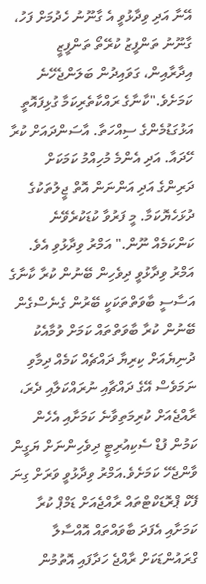އޭނާ އަދި ވިދާޅުވީ އެ ގާނޫނު ހެދުމަށް ފަހު، ގާނޫނު ތަންފީޒު ކުރޭތޯ ތަންފީޒީ އިދާރާއިން، ގަވައިދުން ބަލަންޖެހޭނެ ކަމަށެވެ."ކާނާގެ ރައްކާތެރިކަމާ ގުޅިފައޮތީ އަޅުގަޑުމެންގެ ސިއްހަތާ. އާސަންދައަށް ކުރާ ހޭދައާ. އަދި އެންމެ މުހިއްމު ކަމަކަށް ދަރިންގެ އަދި އަންނަން އޮތް ޖީލުތަކުގެ ދުޅަހެޔޮކަމާ. މީ ފަރުވާ ކުޑަކުރެވޭނެ ކަންކަމެއް ނޫން." އަމްރު ވިދާޅުވި އެވެ. އަމްރު ވިދާޅުވީ ދިވެހިން ބޭނުން ކުރާ ކާނާގެ އަސާސީ ބާވަތްތަކަކީ ބޭރުން ގެނެސްގެން ބޭނުން ކުރާ ބާވަތްތައް ކަމަށް ވުމާއެކު ދުނިޔެއަށް ކިރިޔާ ދައްޗެއް ކަމެއް ދިމާވި ނަމަވެސް އޭގެ ދައްޗާއި ނުރައްކަލާއި ދެރަ، ރާއްޖެއަށް ކުރިމަތިވާނެ ކަމަށާއި އެހެން ކަމުން ފުޑް ސެކިއުރިޓީ ދިވެހިންނަށް ޔަގީން ވާންޖެހޭ ކަމަށެވެ.އަމްރު ވިދާޅުވީ ވަރަށް ގިނަ ފޭކް ޕްރޮޑަކްޓްތައް ރާއްޖެއަށް ޑަމްޕް ކުރާ ކަމަށާއި އެފަދަ ބާވައްތައް އޮއްސާލާ ގްރައުންޑަކަށް ރާއްޖެ ހަދާފައި އޮތުމުން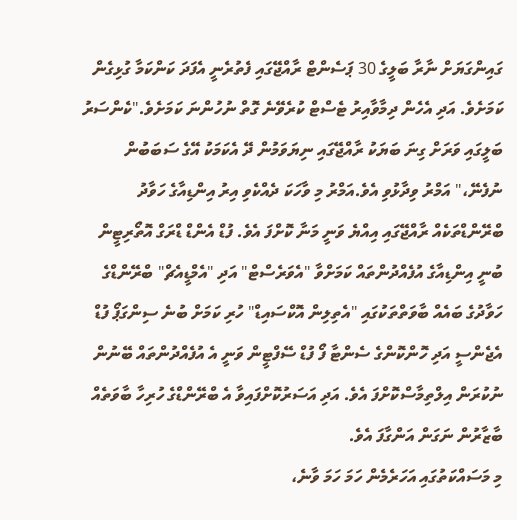ގައިންގަޔަށް ނާރާ ބަލީގެ 30 ޕަސެންޓް ރާއްޖޭގައި ފެތުރެނީ އެފަދަ ކަންކަމާ ގުޅިގެން ކަމަށެވެ. އަދި އެހެން ދިމާވާއިރު ޓެސްޓް ކުރެވޭނެ ގޮތް ނުހުންނަ ކަމަށެވެ."ކެންސަރު ބަލީގައި ވަރަށް ގިނަ ބަޔަކު ރާއްޖޭގައި ނިޔަވަމުން ދޭ އެކަމަކު އޭގެ ސަބަބުން ނުފެނޭ،" އަމްރު ވިދާޅުވި އެވެ.އަމްރު މި ވާހަކަ ދެއްކެވި އިރު އިންޑިއާގެ ހަވާދު ބްރޭންޑްތަކެއް ރާއްޖޭގައި އިއްޔެ ވަނީ މަނާ ކޮށްފަ އެވެ. ފުޑް އެންޑް ޑްރަގް އޮތޯރިޓީން ބުނީ އިންޑިއާގެ އުފެއްދުންތައް ކަމަށްވާ "އެވަރެސްޓް" އަދި "އެމްޑީއެޗް" ބްރޭންޑްގެ ހަވާދުގެ ބައެއް ބާވަތްތަކުގައި "އެތިލިން އޮކްސައިޑް" ހުރި ކަމަށް ބުނެ ސިންގަޕޯ ފުޑް އެޖެންސީ އަދި ހޮންކޮންގެ ސެންޓާ ފޯ ފުޑް ސޭފްޓީން ވަނީ އެ އުފެއްދުންތައް ބޭނުން ނުކުރަން އިލްތިމާސްކޮށްފަ އެވެ. އަދި އަސަރުކޮށްފައިވާ އެ ބްރޭންޑްގެ ހުރިހާ ބާވަތެއް ބާޒާރުން ނަގަން އަންގާފަ އެވެ.
މި މަސައްކަތުގައި އަހަރެމެން ހަމަ ހަމަ ވާނެ،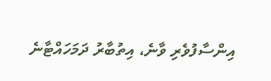އިންސާފުވެރި ވާނެ، އިތުބާރު ދަމަހައްޓާނެ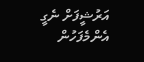އަރުޝީފަށް ނެގީ
އެންމެފަހުން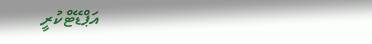އަޕްޑޭޓްކުރީ